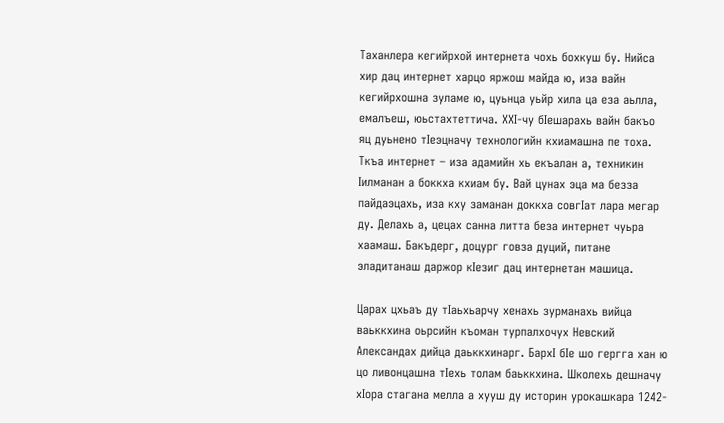Таханлера кегийрхой интернета чохь бохкуш бу. Нийса хир дац интернет харцо яржош майда ю, иза вайн кегийрхошна зуламе ю, цуьнца уьйр хила ца еза аьлла, емалъеш, юьстахтеттича. ХХI-чу бIешарахь вайн бакъо яц дуьнено тIеэцначу технологийн кхиамашна пе тоха. Ткъа интернет – иза адамийн хь екъалан а, техникин Iилманан а боккха кхиам бу. Вай цунах эца ма безза пайдаэцахь, иза кху заманан доккха совгIат лара мегар ду. Делахь а, цецах санна литта беза интернет чуьра хаамаш. Бакъдерг, доцург говза дуций, питане эладитанаш даржор кIезиг дац интернетан машица.

Царах цхьаъ ду тIаьхьарчу хенахь зурманахь вийца ваьккхина оьрсийн къоман турпалхочух Невский Александах дийца даьккхинарг. БархI бIе шо гергга хан ю цо ливонцашна тIехь толам баьккхина. Школехь дешначу хIора стагана мелла а хууш ду историн урокашкара 1242-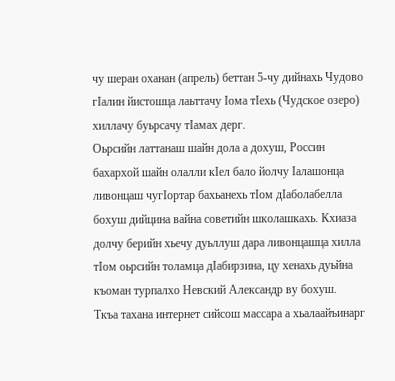чу шеран оханан (апрель) беттан 5-чу дийнахь Чудово гIалин йистошца лаьттачу Iома тIехь (Чудское озеро) хиллачу буьрсачу тIамах дерг.
Оьрсийн латтанаш шайн дола а дохуш, Россин бахархой шайн олалли кIел бало йолчу Iалашонца ливонцаш чугIортар бахьанехь тIом дIаболабелла бохуш дийцина вайна советийн школашкахь. Кхиаза долчу берийн хьечу дуьллуш дара ливонцашца хилла тIом оьрсийн толамца дIабирзина, цу хенахь дуьйна къоман турпалхо Невский Александр ву бохуш.
Ткъа тахана интернет сийсош массара а хьалаайъинарг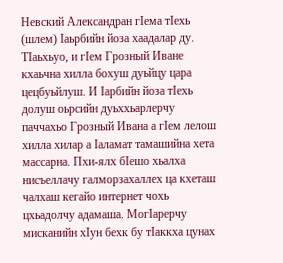Невский Александран гIема тIехь (шлем) Iаьрбийн йоза хаадалар ду. ТIаьхьуо, и гIем Грозный Иване кхаьчна хилла бохуш дуьйцу цара цецбуьйлуш. И Iарбийн йоза тIехь долуш оьрсийн дуьххьарлерчу паччахьо Грозный Ивана а гIем лелош хилла хилар а Iаламат тамашийна хета массарна. Пхи-ялх бIешо хьалха нисъеллачу галморзахаллех ца кхеташ чалхаш кегайо интернет чохь цхьадолчу адамаша. МогIарерчу мисканийн хIун бехк бу тIаккха цунах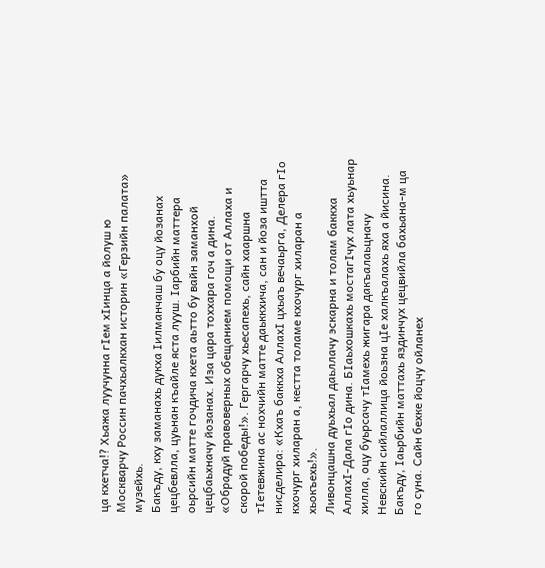ца кхетча!? Хьажа луучунна гIем хIинца а йолуш ю Москварчу Россин пачхьалкхан историн «Герзийн палата» музейхь.
Бакъду, кху заманахь дукха Iилманчаш бу оцу йозанах цецбевлла, цуьнан къайле яста лууш. Iарбийн маттера оьрсийн матте гочдича кхета аьтто бу вайн заманхой цецбаьхначу йозанах. Иза цара тоххара гоч а дина. «Обрадуй правоверных обещанием помощи от Аллаха и скорой победы!». Гергарчу хьесапехь, сайн хааршна тIетевжина ас нохчийн матте даьккхича, сан и йоза иштта нисделира: «Кхаъ баккха АллахI цхьаъ вечаьрга, Делера гIо кхочург хиларан а, кестта толаме кхочург хиларан а хьокъехь!».
Ливонцашна дуьхьал даьллачу эскарна и толам баккха АллахI-Дала гIо дина. БIаьхошкахь мостагIчух лата хьуьнар хилла, оцу буьрсачу тIамехь жигара дакъалаьцначу Невскийн сийлаллица йоьзна цIе халкъалахь яха а йисина. Бакъду, Iаьрбийн маттахь яздинчух цецвийла бахьана-м ца го суна. Сайн бехке йоцчу ойланех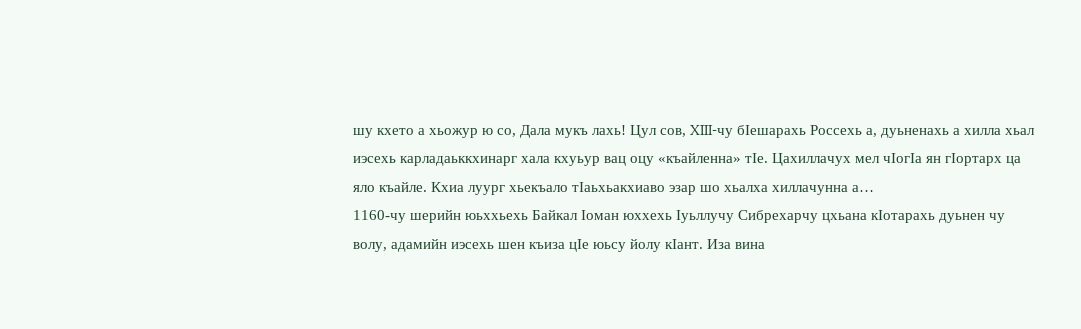шу кхето а хьожур ю со, Дала мукъ лахь! Цул сов, XIII-чу бIешарахь Россехь а, дуьненахь а хилла хьал иэсехь карладаьккхинарг хала кхуьур вац оцу «къайленна» тIе. Цахиллачух мел чIогIа ян гIортарх ца яло къайле. Кхиа луург хьекъало тIаьхьакхиаво эзар шо хьалха хиллачунна а…
1160-чу шерийн юьххьехь Байкал Iоман юххехь Iуьллучу Сибрехарчу цхьана кIотарахь дуьнен чу волу, адамийн иэсехь шен къиза цIе юьсу йолу кIант. Иза вина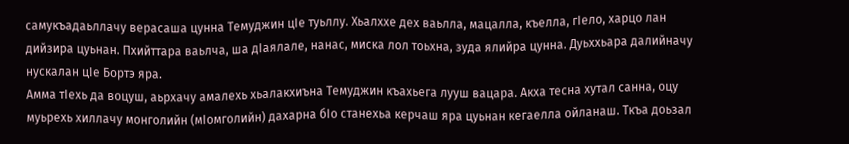самукъадаьллачу верасаша цунна Темуджин цIе туьллу. Хьалххе дех ваьлла, мацалла, къелла, гIело, харцо лан дийзира цуьнан. Пхийттара ваьлча, ша дIаялале, нанас, миска лол тоьхна, зуда ялийра цунна. Дуьххьара далийначу нускалан цIе Бортэ яра.
Амма тIехь да воцуш, аьрхачу амалехь хьалакхиъна Темуджин къахьега лууш вацара. Акха тесна хутал санна, оцу муьрехь хиллачу монголийн (мIомголийн) дахарна бIо станехьа керчаш яра цуьнан кегаелла ойланаш. Ткъа доьзал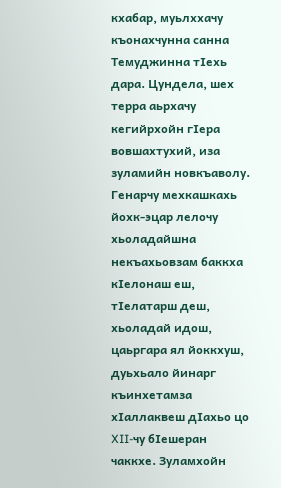кхабар, муьлххачу къонахчунна санна Темуджинна тIехь дара. Цундела, шех терра аьрхачу кегийрхойн гIера вовшахтухий, иза зуламийн новкъаволу.
Генарчу мехкашкахь йохк-эцар лелочу хьоладайшна некъахьовзам баккха кIелонаш еш, тIелатарш деш, хьоладай идош, цаьргара ял йоккхуш, дуьхьало йинарг къинхетамза хIаллаквеш дIахьо цо XII-чу бIешеран чаккхе. Зуламхойн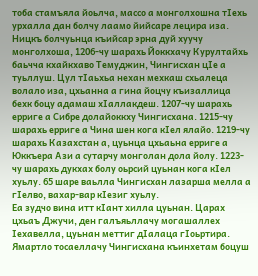тоба стамъяла йоьлча, массо а монголхошна тIехь урхалла дан болчу лаамо йийсаре лецира иза.
Ницкъ болчуьнца къийсар эрна дуй хуучу монголхоша, 1206-чу шарахь Йоккхачу Курултайхь баьчча кхайкхаво Темуджин, Чингисхан цIе а туьллуш. Цул тIаьхьа нехан мехкаш схьалеца волало иза, цхьанна а гина йоцчу къизаллица бехк боцу адамаш хIаллакдеш. 1207-чу шарахь ерриге а Сибре долайоккху Чингисхана. 1215-чу шарахь ерриге а Чина шен кога кIел ялайо. 1219-чу шарахь Казахстан а, цуьнца цхьаьна ерриге а Юккъера Ази а сутарчу монголан дола йолу. 1223-чу шарахь дукхах болу оьрсий цуьнан кога кIел хуьлу. 65 шаре ваьлла Чингисхан лазарша мелла а гIелво, вахар-вар кIезиг хуьлу.
Еа зудчо вина итт кIант хилла цуьнан. Царах цхьаъ Джучи, ден галъяьллачу могашаллех Iехавелла, цуьнан меттиг дIалаца гIоьртира. Ямартло тосаеллачу Чингисхана къинхетам боцуш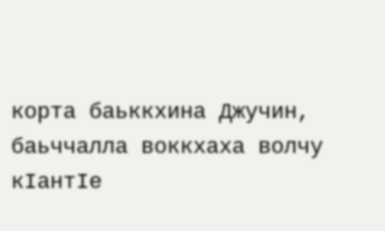корта баьккхина Джучин, баьччалла воккхаха волчу кIантIе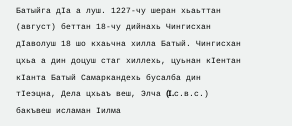Батыйга дIа а луш. 1227-чу шеран хьаьттан (август) беттан 18-чу дийнахь Чингисхан дIаволуш 18 шо кхаьчна хилла Батый. Чингисхан цхьа а дин доцуш стаг хиллехь, цуьнан кIентан кIанта Батый Самаркандехь бусалба дин тIеэцна, Дела цхьаъ веш, Элча (I.с.в.с.) бакъвеш исламан Iилма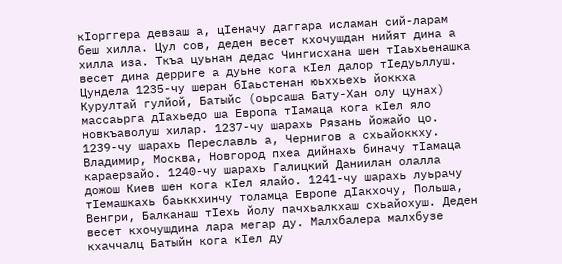кIорггера девзаш а, цIеначу даггара исламан сий-ларам беш хилла. Цул сов, деден весет кхочушдан нийят дина а хилла иза. Ткъа цуьнан дедас Чингисхана шен тIаьхьенашка весет дина дерриге а дуьне кога кIел далор тIедуьллуш.
Цундела 1235-чу шеран бIаьстенан юьххьехь йоккха Курултай гулйой, Батыйс (оьрсаша Бату-Хан олу цунах) массаьрга дIахьедо ша Европа тIамаца кога кIел яло новкъаволуш хилар. 1237-чу шарахь Рязань йожайо цо. 1239-чу шарахь Переславль а, Чернигов а схьайоккху. Владимир, Москва, Новгород пхеа дийнахь биначу тIамаца караерзайо. 1240-чу шарахь Галицкий Даниилан олалла дожош Киев шен кога кIел ялайо. 1241-чу шарахь луьрачу тIемашкахь баьккхинчу толамца Европе дIакхочу, Польша, Венгри, Балканаш тIехь йолу пачхьалкхаш схьайохуш. Деден весет кхочушдина лара мегар ду. Малхбалера малхбузе кхаччалц Батыйн кога кIел ду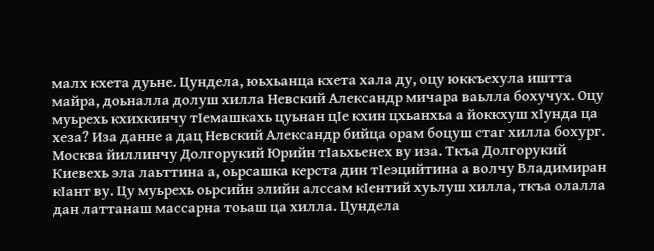малх кхета дуьне. Цундела, юьхьанца кхета хала ду, оцу юккъехула иштта майра, доьналла долуш хилла Невский Александр мичара ваьлла бохучух. Оцу муьрехь кхихкинчу тIемашкахь цуьнан цIе кхин цхьанхьа а йоккхуш хIунда ца хеза? Иза данне а дац Невский Александр бийца орам боцуш стаг хилла бохург. Москва йиллинчу Долгорукий Юрийн тIаьхьенех ву иза. Ткъа Долгорукий Киевехь эла лаьттина а, оьрсашка керста дин тIеэцийтина а волчу Владимиран кIант ву. Цу муьрехь оьрсийн элийн алссам кIентий хуьлуш хилла, ткъа олалла дан латтанаш массарна тоьаш ца хилла. Цундела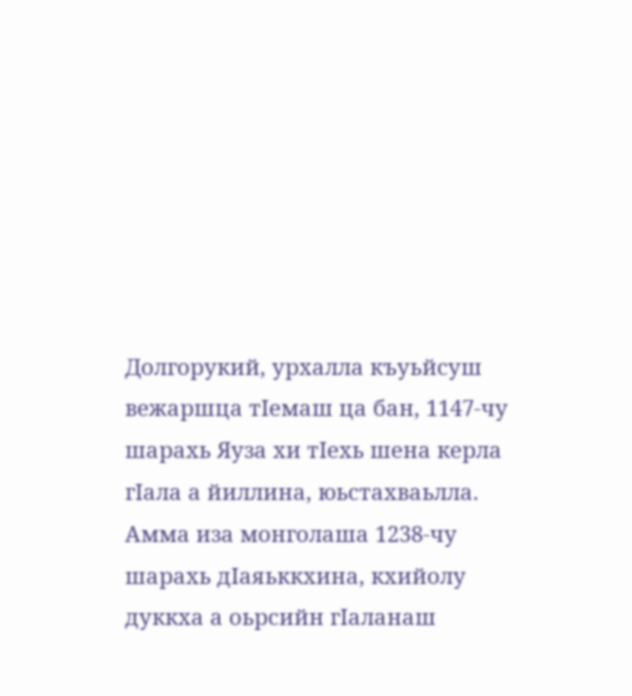Долгорукий, урхалла къуьйсуш вежаршца тIемаш ца бан, 1147-чу шарахь Яуза хи тIехь шена керла гIала а йиллина, юьстахваьлла. Амма иза монголаша 1238-чу шарахь дIаяьккхина, кхийолу дуккха а оьрсийн гIаланаш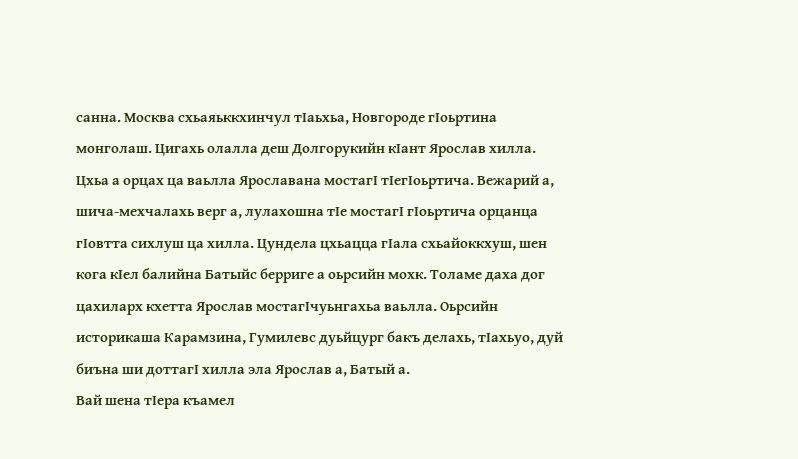санна. Москва схьаяьккхинчул тIаьхьа, Новгороде гIоьртина монголаш. Цигахь олалла деш Долгорукийн кIант Ярослав хилла. Цхьа а орцах ца ваьлла Ярославана мостагI тIегIоьртича. Вежарий а, шича-мехчалахь верг а, лулахошна тIе мостагI гIоьртича орцанца гIовтта сихлуш ца хилла. Цундела цхьацца гIала схьайоккхуш, шен кога кIел балийна Батыйс берриге а оьрсийн мохк. Толаме даха дог цахиларх кхетта Ярослав мостагIчуьнгахьа ваьлла. Оьрсийн историкаша Карамзина, Гумилевс дуьйцург бакъ делахь, тIахьуо, дуй биъна ши доттагI хилла эла Ярослав а, Батый а.
Вай шена тIера къамел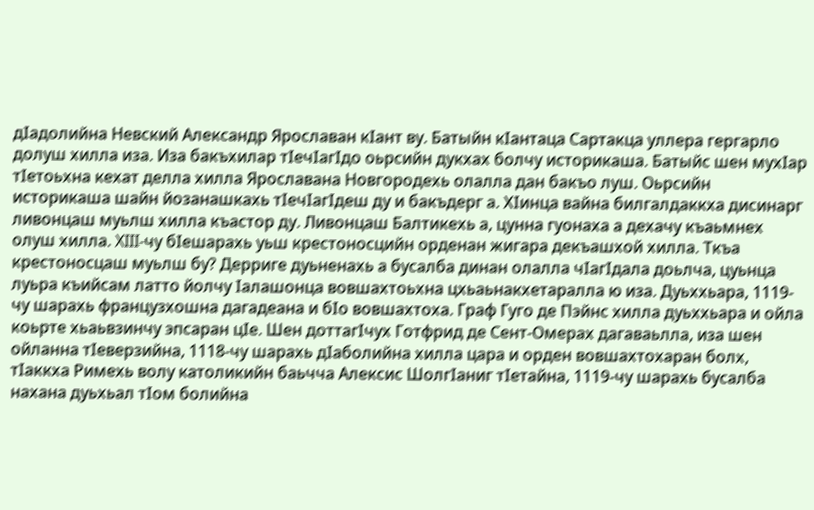дIадолийна Невский Александр Ярославан кIант ву. Батыйн кIантаца Сартакца уллера гергарло долуш хилла иза. Иза бакъхилар тIечIагIдо оьрсийн дукхах болчу историкаша. Батыйс шен мухIар тIетоьхна кехат делла хилла Ярославана Новгородехь олалла дан бакъо луш. Оьрсийн историкаша шайн йозанашкахь тIечIагIдеш ду и бакъдерг а. ХIинца вайна билгалдаккха дисинарг ливонцаш муьлш хилла къастор ду. Ливонцаш Балтикехь а, цунна гуонаха а дехачу къаьмнех олуш хилла. XIII-чу бIешарахь уьш крестоносцийн орденан жигара декъашхой хилла. Ткъа крестоносцаш муьлш бу? Дерриге дуьненахь а бусалба динан олалла чIагIдала доьлча, цуьнца луьра къийсам латто йолчу Iалашонца вовшахтоьхна цхьаьнакхетаралла ю иза. Дуьххьара, 1119-чу шарахь французхошна дагадеана и бIо вовшахтоха. Граф Гуго де Пэйнс хилла дуьххьара и ойла коьрте хьаьвзинчу эпсаран цIе. Шен доттагIчух Готфрид де Сент-Омерах дагаваьлла, иза шен ойланна тIеверзийна, 1118-чу шарахь дIаболийна хилла цара и орден вовшахтохаран болх, тIаккха Римехь волу католикийн баьчча Алексис ШолгIаниг тIетайна, 1119-чу шарахь бусалба нахана дуьхьал тIом болийна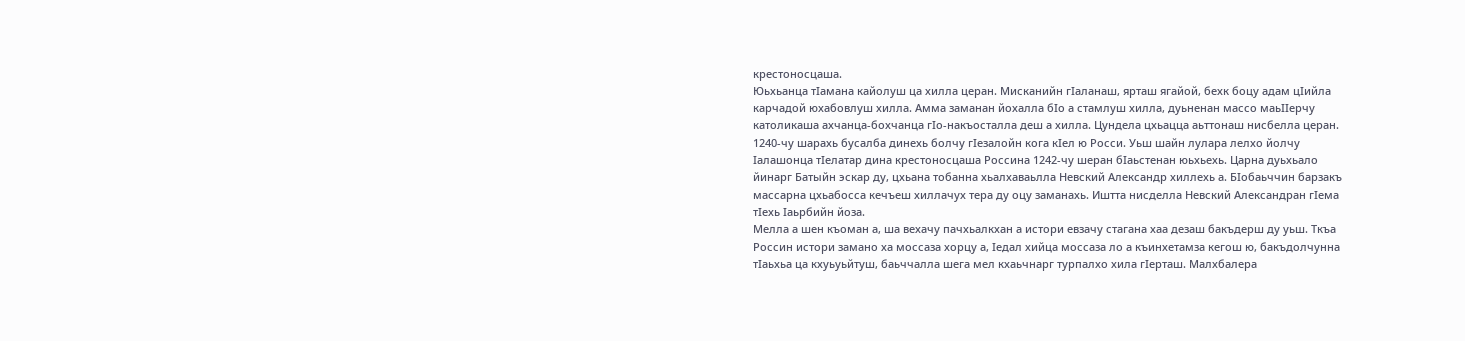крестоносцаша.
Юьхьанца тIамана кайолуш ца хилла церан. Мисканийн гIаланаш, ярташ ягайой, бехк боцу адам цIийла карчадой юхабовлуш хилла. Амма заманан йохалла бIо а стамлуш хилла, дуьненан массо маьIIерчу католикаша ахчанца-бохчанца гIо-накъосталла деш а хилла. Цундела цхьацца аьттонаш нисбелла церан. 1240-чу шарахь бусалба динехь болчу гIезалойн кога кIел ю Росси. Уьш шайн лулара лелхо йолчу Iалашонца тIелатар дина крестоносцаша Россина 1242-чу шеран бIаьстенан юьхьехь. Царна дуьхьало йинарг Батыйн эскар ду, цхьана тобанна хьалхаваьлла Невский Александр хиллехь а. БIобаьччин барзакъ массарна цхьабосса кечъеш хиллачух тера ду оцу заманахь. Иштта нисделла Невский Александран гIема тIехь Iаьрбийн йоза.
Мелла а шен къоман а, ша вехачу пачхьалкхан а истори евзачу стагана хаа дезаш бакъдерш ду уьш. Ткъа Россин истори замано ха моссаза хорцу а, Iедал хийца моссаза ло а къинхетамза кегош ю, бакъдолчунна тIаьхьа ца кхуьуьйтуш, баьччалла шега мел кхаьчнарг турпалхо хила гIерташ. Малхбалера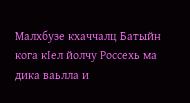Малхбузе кхаччалц Батыйн кога кIел йолчу Россехь ма дика ваьлла и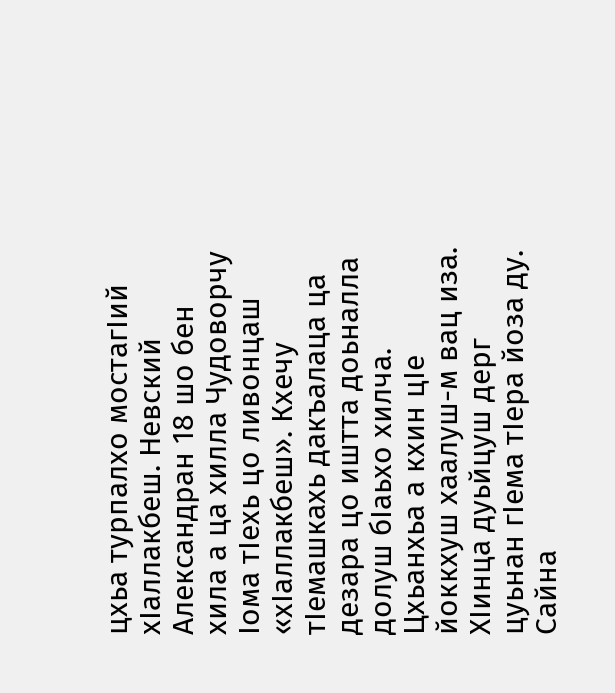цхьа турпалхо мостагIий хIаллакбеш. Невский Александран 18 шо бен хила а ца хилла Чудоворчу Iома тIехь цо ливонцаш «хIаллакбеш». Кхечу тIемашкахь дакъалаца ца дезара цо иштта доьналла долуш бIаьхо хилча. Цхьанхьа а кхин цIе йоккхуш хаалуш-м вац иза. ХIинца дуьйцуш дерг цуьнан гIема тIера йоза ду. Сайна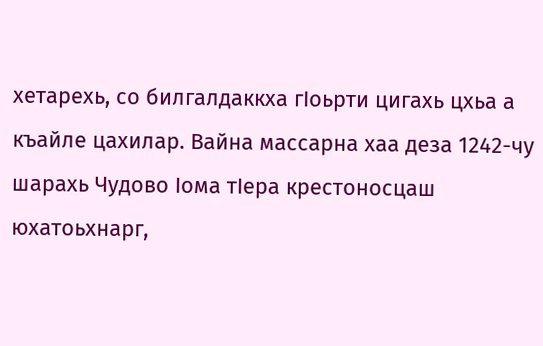хетарехь, со билгалдаккха гIоьрти цигахь цхьа а къайле цахилар. Вайна массарна хаа деза 1242-чу шарахь Чудово Iома тIера крестоносцаш юхатоьхнарг,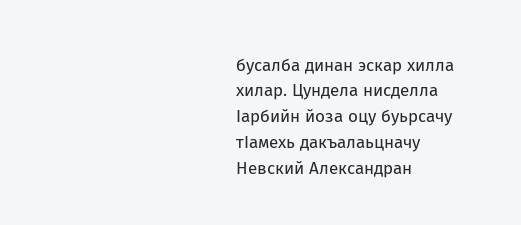бусалба динан эскар хилла хилар. Цундела нисделла Iарбийн йоза оцу буьрсачу тIамехь дакъалаьцначу Невский Александран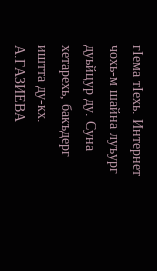гIема тIехь. Интернет чохь-м шайна луъург дуьйцур ду. Суна хетарехь, бакъдерг иштта ду-кх.
А.ГАЗИЕВА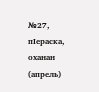№27, пIераска, оханан (апрель)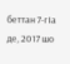беттан 7-гIа де, 2017 шо